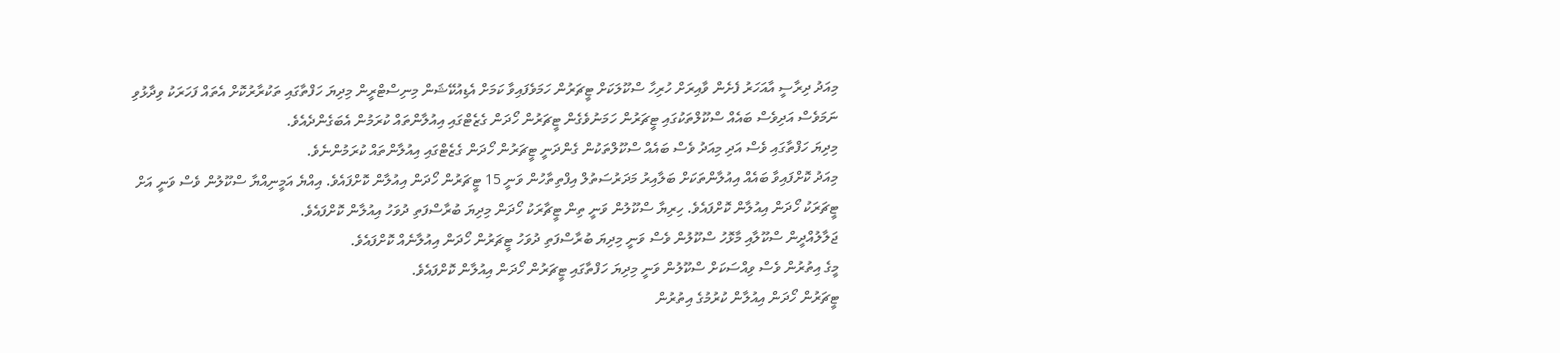މިއަދު ދިރާސީ އާއަހަރު ފެށެން ވާއިރަށް ހުރިހާ ސްކޫލަކަށް ޓީޗަރުން ހަމަވެފައިވާ ކަމަށް އެޑިއުކޭޝަން މިނިސްޓްރީން މިދިޔަ ހަފްތާގައި ތަކުރާރުކޮށް އެތައް ފަހަރަކު ވިދާޅުވި ނަމަވެސް އަދިވެސް ބައެއް ސްކޫލްތަކުގައި ޓީޗަރުން ހަމަނުވެގެން ޓީޗަރުން ހޯދަން ގެޒެޓްގައި އިއުލާންތައް ކުރަމުން އެބަގެންދެއެވެ.
މިދިޔަ ހަފްތާގައި ވެސް އަދި މިއަދު ވެސް ބައެއް ސްކޫލްތަކުން ގެންދަނީ ޓީޗަރުން ހޯދަން ގެޒެޓްގައި އިއުލާންތައް ކުރަމުންނެވެ.
މިއަދު ކޮށްފައިވާ ބައެއް އިއުލާންތަކަށް ބަލާއިރު މަދަރުސަތުލް އިފްތިތާހުން ވަނީ 15 ޓީޗަރުން ހޯދަން އިއުލާން ކޮށްފައެވެ. އިއްޔެ އަމީނިއްޔާ ސްކޫލުން ވެސް ވަނީ އަށް ޓީޗަރަކު ހޯދަން އިއުލާން ކޮށްފައެވެ. ހިރިޔާ ސްކޫލުން ވަނީ ތިން ޓީޗާރަކު ހޯދަން މިދިޔަ ބުރާސްފަތި ދުވަހު އިއުލާން ކޮށްފައެވެ.
ޖަލާލުއްދީން ސްކޫލާއި މާޅޮހު ސްކޫލުން ވެސް ވަނީ މިދިޔަ ބުރާސްފަތި ދުވަހު ޓީޗަރުން ހޯދަން އިއުލާނެއް ކޮށްފައެވެ.
މީގެ އިތުރުން ވެސް ވިއްސަކަށް ސްކޫލުން ވަނީ މިދިޔަ ހަފްތާގައި ޓީޗަރުން ހޯދަން އިއުލާން ކޮށްފައެވެ.
ޓީޗަރުން ހޯދަން އިއުލާން ކުރުމުގެ އިތުރުން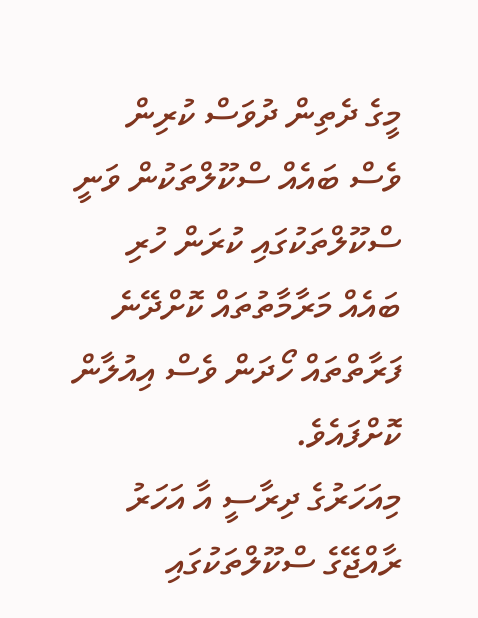މީގެ ދެތިން ދުވަސް ކުރިން ވެސް ބައެއް ސްކޫލްތަކުން ވަނީ ސްކޫލްތަކުގައި ކުރަން ހުރި ބައެއް މަރާމާތުތައް ކޮށްދޭނެ ފަރާތްތައް ހޯދަން ވެސް އިއުލާން ކޮށްފައެވެ.
މިއަހަރުގެ ދިރާސީ އާ އަހަރު ރާއްޖޭގެ ސްކޫލްތަކުގައި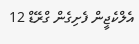އެލްކެޖީން ފެށިގެން ގްރޭޑް 12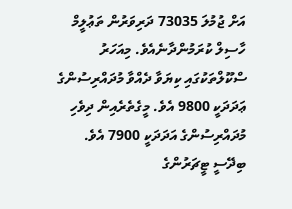އަށް ޖުމުލަ 73035 ދަރިވަރުން ތަޢުލީމް ހާސިލް ކުރަމުންދާނެއެވެ. މިއަހަރު ސްކޫލްތަކުގައި ކިޔަވާ ދެއްވާ މުދައްރިސުންގެ ޢަދަދަކީ 9800 އެވެ. މީގެތެރެއިން ދިވެހި މުދައްރިސުންގެ އަދަދަކީ 7900 އެވެ. ބިދޭސީ ޓީޗަރުންގެ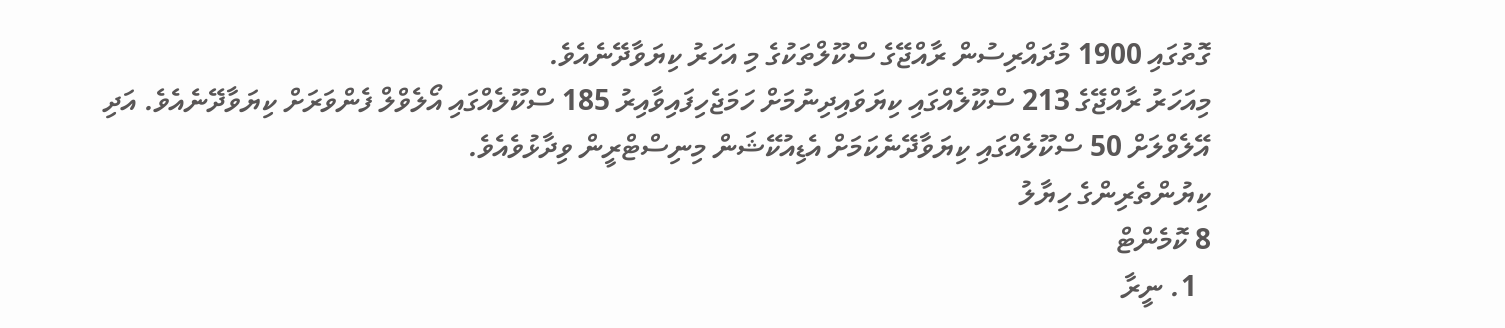ގޮތުގައި 1900 މުދައްރިސުން ރާއްޖޭގެ ސްކޫލްތަކުގެ މި އަހަރު ކިޔަވާދޭނެއެވެ.
މިއަހަރު ރާއްޖޭގެ 213 ސްކޫލެއްގައި ކިޔަވައިދިނުމަށް ހަމަޖެހިފައިވާއިރު 185 ސްކޫލެއްގައި އޯލެވްލް ފެންވަރަށް ކިޔަވާދޭނެއެވެ. އަދި އޭލެވްލަށް 50 ސްކޫލެއްގައި ކިޔަވާދޭނެކަމަށް އެޑިއުކޭޝަން މިނިސްޓްރީން ވިދާޅުވެއެވެ.
ކިޔުންތެރިންގެ ހިޔާލު
8 ކޮމެންޓް
  1. ނީރާ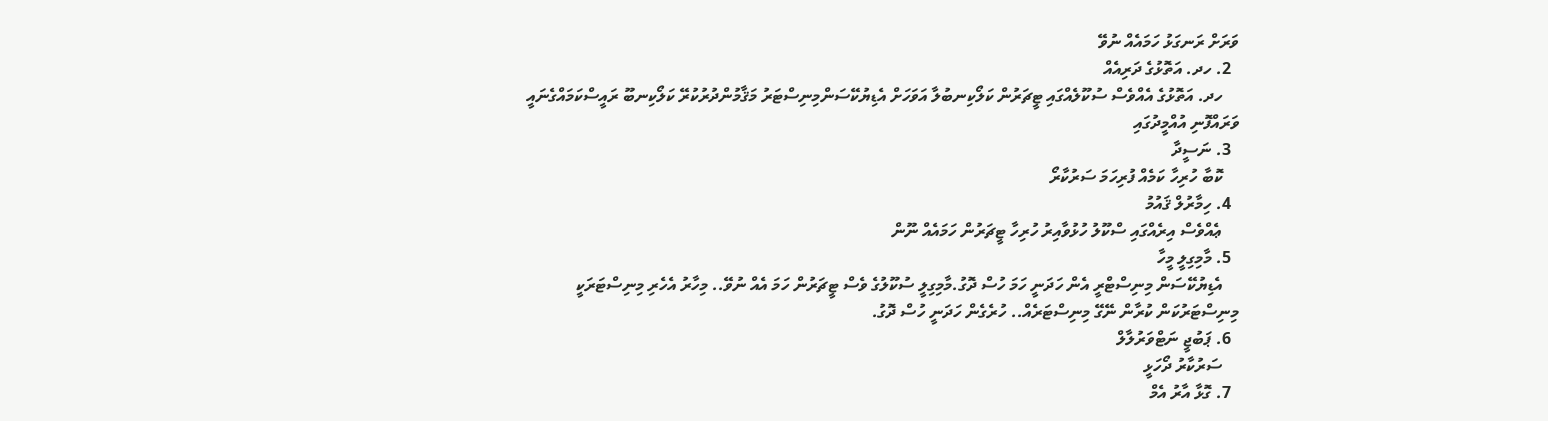ވަރަށް ރަނގަޅު ހަމައެއް ނުވޭ
  2. ހދ. އަތޮޅުގެ ދަރިއެއް
    ހދ. އަތޮޅުގެ އެއްވެސް ސުކޫލެއްގައި ޓީޗަރުން ކަލޯކިނބުލާ އަވަހަށް އެޑިޔުކޭސަންމިނިސްޓަރު މަޤާމުންދުރުކުރޭ ކަލޯކިނބޫ ރައީސްކަމައްގެނައީ ވަރައްފޮނި އުއްމީދުގައި
  3. ނަސީދާ
    ކޮބާ ހުރިހާ ކަމެއް ފުރިހަމަ ސަރުކާރޯ
  4. ހިމާރުލް ޤައުމު
    ޢެއްވެސް އިރެއްގައި ސްކޫލު ހުޅުވާއިރު ހުރިހާ ޓީޗަރުން ހަމައެއް ނޫން
  5. މާމިގިލީ މީހާ
    އެޑިޔުކޭސަން މިނިސްޓްރީ އެން ހަދަނީ ހަމަ ހުސް ދޮގު.މާމިގިލީ ސުކޫލުގެ ވެސް ޓީޗަރުން ހަމަ އެއް ނުވޭ.. މިހާރު އެހެރި މިނިސްޓަރަކީ މިނިސްޓަރުކަން ކުރާން ނޭގޭ މިނިސްޓަރެއް.. ހުރެގެން ހަދަނީ ހުސް ދޮގު.
  6. ޕަބުޖީ ނަޓްވަރުލާލް
    ސަރުކާރު ދޯހަޅީ
  7. ގޮޅާ އާރު އެމް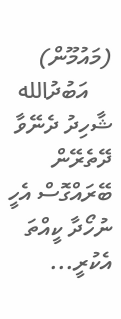(މައުމޫން)
    އަބުދުالله ޝާހިދު ދެނޭވާ ދޭތެރޭން ބޭރައްގޮސް އެހީ ނުހޯދާ ކީއްތަ އެކުރީ...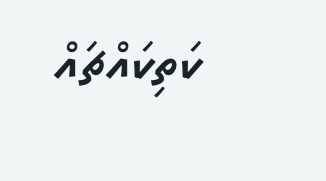ކަތިކައްޗައް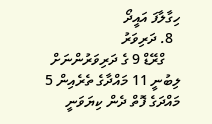ހިގާލާފަ އައީދޯ
  8. ދަރިވަރު
    ގްރޭޑް 9 ގެ ދަރިވަރުންނަށް ލިބުނީ 11 މައްދާގެ ތެރެއިން 5 މައްދަގެ ފޮތް ދެން ކިޔަވަނީ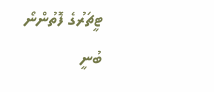ޓީޗަރުގެ ފޮތުންނޯ ބުނީ